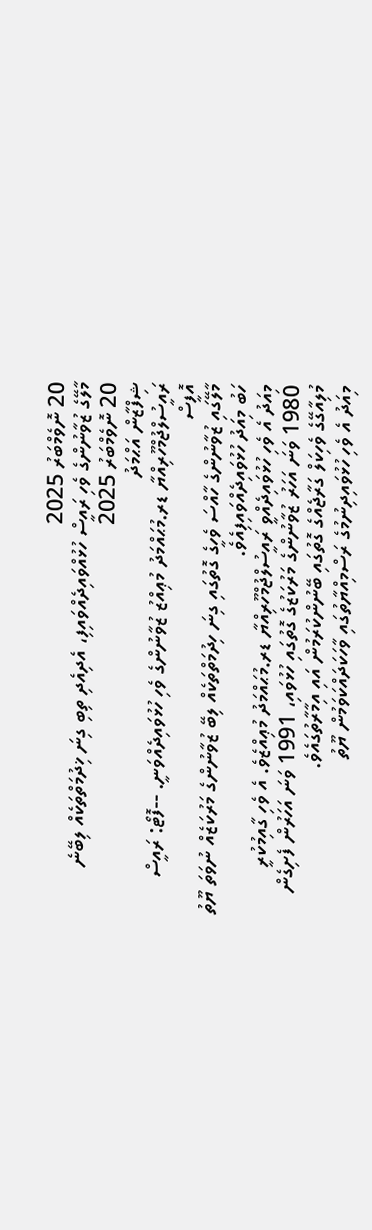20 ނޮވެމްބަރު 2025
މާލޭގެ ޒުވާނުންގެ ވެހި ރައީސް ހުޅުއްވައިދެއްވައިފި، އެދިއެދި ތިބި ގިނަ ޚިދުމަތްތަކެއް ލިބޭނެ
20 ނޮވެމްބަރު 2025
ޝިފްޒާން އަޙްމަދު
ރައީސުލްޖުމްހޫރިއްޔާ ޑރ.މުޙައްމަދު މުޢިއްޒު ޒުވާނުންގެ ވެހި ހުޅުވައިދެއްވަނީ. --ފޮޓޯ: ރައީސް އޮފީސް
މާލޭގައި ޒުވާނުންގެ ހާއްސަ ވެހީގެ ގޮތުގައި ގިނަ ހިދުމަތްތަކެއް ލިބޭ ޒުވާނުންގެ މަރުކަޒެއް ނުވަތަ ޔޫތު ހަބު މިއަދު ހުޅުވައިދެއްވައިފިއެވެ.
މިއަދު އެ ވެހި ހުޅުވައިދެއްވީ ރައީސުލްޖުމްހޫރިއްޔާ ޑރ.މުޙައްމަދު މުޢިއްޒެވެ. އެ ވެހި ގާއިމުކުރީ 1980 ވަނަ އަހަރު ޒުވާނުންގެ މަރުކަޒުގެ ގޮތުގައި ހުޅުވައި، 1991 ވަނަ އަހަރުން ފެށިގެން މުލިއާގޭގެ ވެހިކަލް ގަރާޖެއްގެ ގޮތުގައި ބޭނުންކުރަމުން އައި އިމާރާތުގައެވެ.
މިއަދު އެ ވެހި ހުޅުވައިދިނުމުގެ ރަސްމިއްޔާތުގައި ވާހަކަދައްކަވަމުން ޔޫތު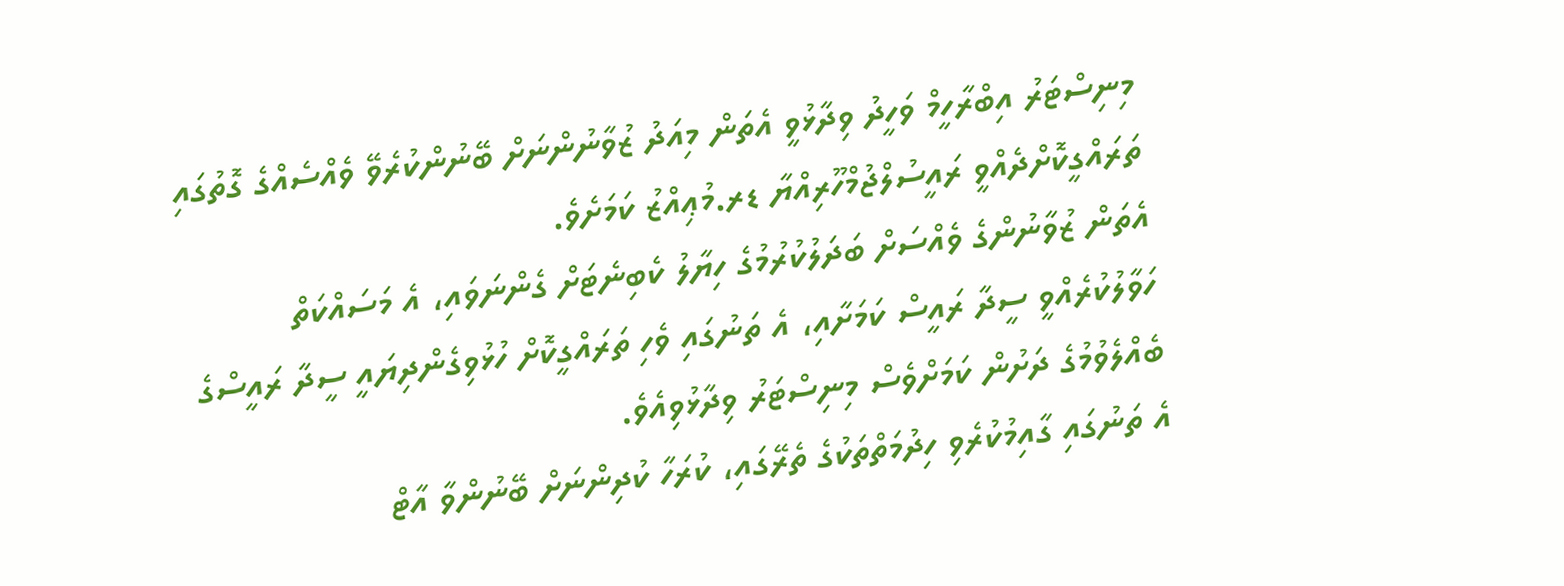މިނިސްޓަރު އިބްރާހީމް ވަހީދު ވިދާޅުވީ އެތަން މިއަދު ޒުވާނުންނަށް ބޭނުންކުރެވޭ ވެއްސެއްގެ ގޮތުގައި ތަރައްގީކޮށްދެއްވީ ރައީސުލްޖުމްހޫރިއްޔާ ޑރ.މުޢިއްޒު ކަމަށެވެ.
އެތަން ޒުވާނުންގެ ވެއްސަށް ބަދަލުކުރުމުގެ ހިޔާލު ކެބިނެޓަށް ގެންނަވައި، އެ މަސައްކަތް ހަވާލުކުރެއްވީ ސީދާ ރައީސް ކަމަށާއި، އެ ތަނުގައި ވެހި ތަރައްގީކޮށް ހުޅުވިގެންދިޔައީ ސީދާ ރައީސްގެ ބެއްލެވުމުގެ ދަށުން ކަމަށްވެސް މިނިސްޓަރު ވިދާޅުވިއެވެ.
އެ ތަނުގައި ގާއިމުކުރެވި ހިދުމަތްތަކުގެ ތެރޭގައި، ކުރަހާ ކުދިންނަށް ބޭނުންވާ އާޓް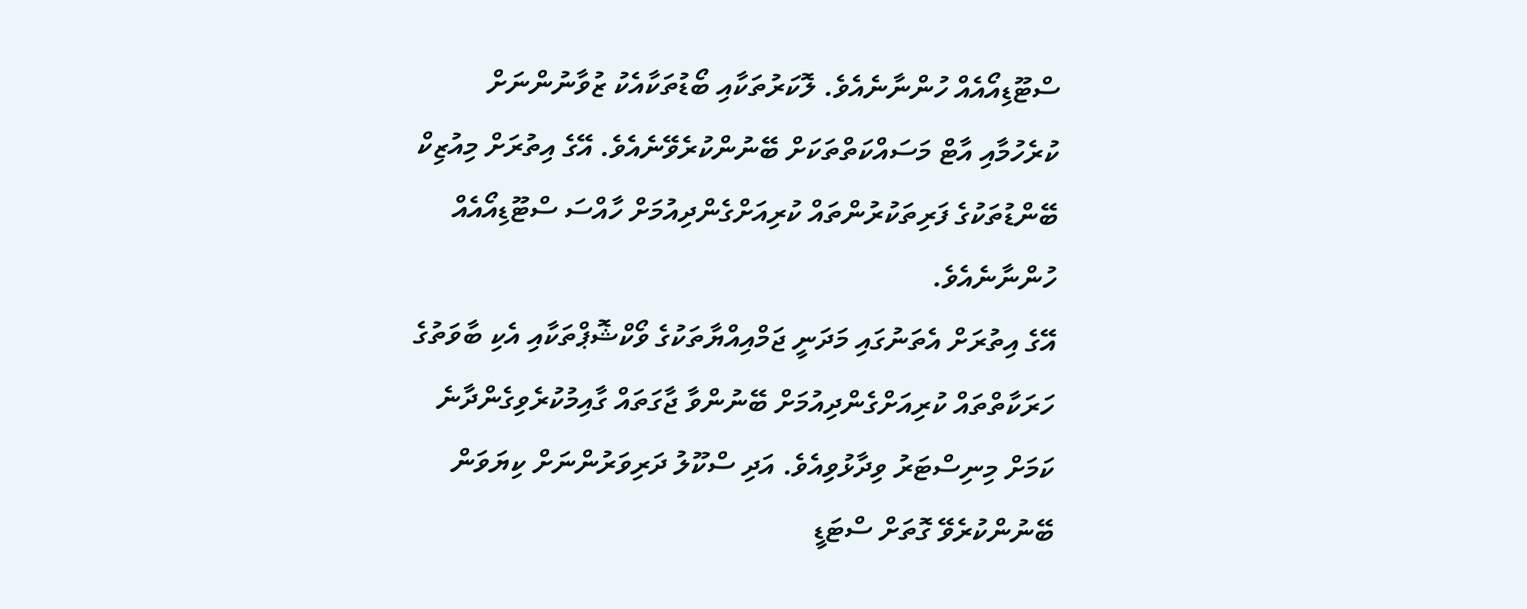ސްޓޫޑިއޯއެއް ހުންނާނެއެވެ. ލޮކަރުތަކާއި ބޯޑުތަކާއެކު ޒުވާނުންނަށް ކުރެހުމާއި އާޓް މަސައްކަތްތަކަށް ބޭނުންކުރެވޭނެއެވެ. އޭގެ އިތުރަށް މިއުޒިކް ބޭންޑުތަކުގެ ފަރިތަކުރުންތައް ކުރިއަށްގެންދިއުމަށް ހާއްސަ ސްޓޫޑިއޯއެއް ހުންނާނެއެވެ.
އޭގެ އިތުރަށް އެތަނުގައި މަދަނީ ޖަމްއިއްޔާތަކުގެ ވޯކްޝޮޕްތަކާއި އެކި ބާވަތުގެ ހަރަކާތްތައް ކުރިއަށްގެންދިއުމަށް ބޭނުންވާ ޖާގަތައް ގާއިމުކުރެވިގެންދާނެ ކަމަށް މިނިސްޓަރު ވިދާޅުވިއެވެ. އަދި ސްކޫލު ދަރިވަރުންނަށް ކިޔަވަން ބޭނުންކުރެވޭ ގޮތަށް ސްޓަޑީ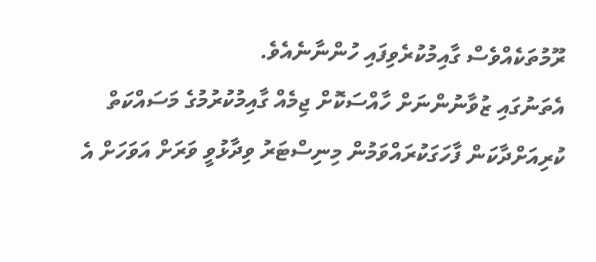ރޫމުތަކެއްވެސް ގާއިމުކުރެވިފައި ހުންނާނެއެވެ.
އެތަނުގައި ޒުވާނުންނަށް ހާއްސަކޮށް ޖިމެއް ގާއިމުކުރުމުގެ މަސައްކަތް ކުރިއަށްދާކަން ފާހަގަކުރައްވަމުން މިނިސްޓަރު ވިދާޅުވީ ވަރަށް އަވަހަށް އެ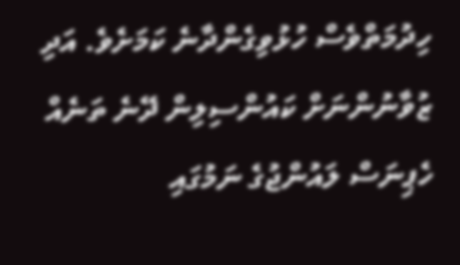ހިދުމަތްވެސް ހުޅުވިގެންދާނެ ކަމަށެވެ. އަދި ޒުވާނުންނަށް ކައުންސިލިން ދޭނެ ތަނެއް ހެޕިނަސް ލައުންޖުގެ ނަމުގައި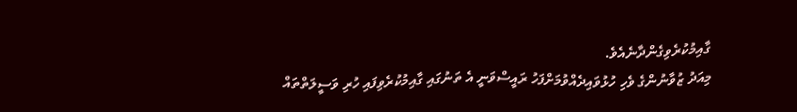ގާއިމުކުރެވިގެންދާނެއެވެ.
މިއަދު ޒުވާނުންގެ ވެހި ހުޅުވައިދެއްވުމަށްފަހު ރައީސްވަނީ އެ ތަނުގައި ގާއިމުކުރެވިފައި ހުރި ވަސީލަތްތައް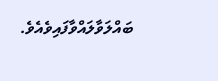ބައްލަވާލައްވާފައިވެއެވެ.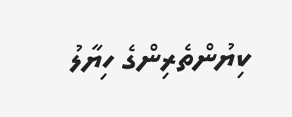ކިޔުންތެރިންގެ ހިޔާލު